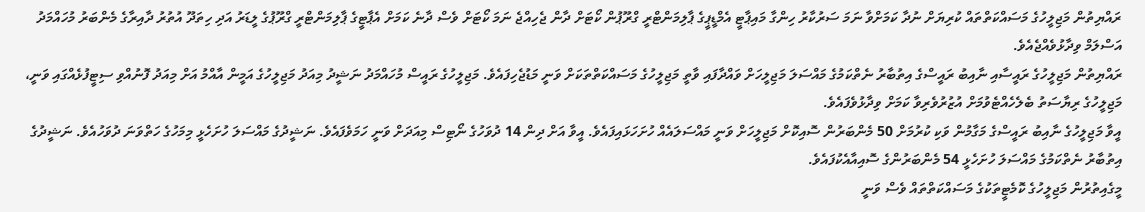ރައްޔިތުން މަޖިލީހުގެ މަސައްކަތްތައް ކުރިޔަށް ނުދާ ކަމަށްވާ ނަމަ ސަރުކާރު ހިންގާ މައިޕާޓީ އެމްޑީޕީގެ ޕާލިމަންޓްރީ ގްރޫޕުން ކޯޓަށް ދާން ޖެހިއްޖެ ނަމަ ކޯޓަށް ވެސް ދާނެ ކަމަށް އެޕާޓީގެ ޕާލިމަންޓްރީ ގްރޫޕުގެ ލީޑަރު އަދި ހިތަދޫ އުތުރު ދާއިރާގެ މެންބަރު މުހައްމަދު އަސްލަމް ވިދާޅުވެއްޖެއެވެ.
ރައްޔިތުން މަޖިލީހުގެ ރައީސާއި ނާއިބު ރައީސްގެ އިތުބާރު ނެތްކަމުގެ މައްސަލަ މަޖިލީހަށް ވައްދާފައި ވާތީ މަޖިލީހުގެ މަސައްކަތްތަކަށް ވަނީ މަޑުޖެހިފައެވެ. މަޖިލީހުގެ ރައީސް މުހައްމަދު ނަޝީދު މިއަދު މަޖިލީހުގެ އަމީން އާއްމު އަށް މިއަދު ފޮނުއްވި ސިޓީފުޅެއްގައި ވަނީ، މަޖިލީހުގެ ރިޔާސަތު ބެލެހެއްޓެވުމަށް އުޒުރުވެރިވާ ކަމަށް ވިދާޅުވެފައެވެ.
އީވާ މަޖިލީހުގެ ނާއިބު ރައީސްގެ މަގާމުން ވަކި ކުރުމަށް 50 މެންބަރުން ސޮއިކޮށް މަޖިލީހަށް ވަނީ މައްސަލައެއް ހުށަހަޅައިފައެވެ. އީވާ އަށް ދިން 14 ދުވަހުގެ ނޯޓިސް މިއަދަށް ވަނީ ހަމަވެފައެވެ. ނަޝީދުގެ މައްސަލަ ހުށަހެޅީ މިމަހުގެ ހަތްވަނަ ދުވަހުއެވެ. ނަޝީދުގެ އިތުބާރު ނެތްކަމުގެ މައްސަލަ ހުށަހެޅީ 54 މެންބަރުންގެ ސޮއިއާއެކުފައެވެ.
މީގެއިތުރުން މަޖިލީހުގެ ކޮމެޓީތަކުގެ މަސައްކަތްތައް ވެސް ވަނީ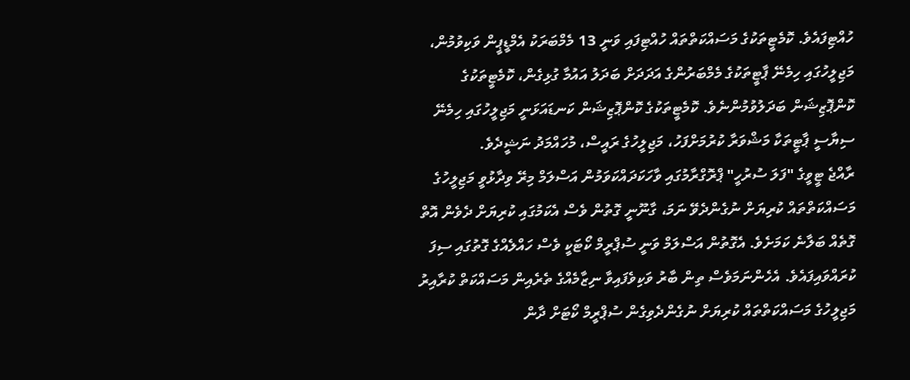ހުއްޓިފައެވެ. ކޮމެޓީތަކުގެ މަސައްކަތްތައް ހުއްޓިފައި ވަނީ 13 މެމްބަރަކު އެމްޑީޕީން ވަކިވުމުން، މަޖިލީހުގައި ހިމެނޭ ޕާޓީތަކުގެ މެމްބަރުންގެ އަދަދަށް ބަދަލު އައުމާ ގުޅިގެން، ކޮމެޓީތަކުގެ ކޮންޕޮޒިޝަން ބަދަލުވުމުންނެވެ. ކޮމެޓީތަކުގެ ކޮންޕޮޒިޝަން ކަނޑައަޅަނީ މަޖިލީހުގައި ހިމެނޭ ސިޔާސީ ޕާޓީތަކާ މަޝްވަރާ ކުރުމަށްފަހު، މަޖިލީހުގެ ރައީސް، މުހައްމަދު ނަޝީދެވެ.
ރާއްޖެ ޓީވީގެ "ފަލަ ސުރުހީ" ޕްރޮގްރާމުގައި ވާހަކަދައްކަވަމުން އަސްލަމް މިރޭ ވިދާޅުވީ މަޖިލީހުގެ މަސައްކަތްތައް ކުރިޔަށް ނުގެންދެވޭ ނަމަ، ގާނޫނީ ގޮތުން ވެސް އެކަމުގައި ކުރިޔަށް ދެވެން އޮތް ގޮތެއް ބަލާނެ ކަމަށެވެ. އެގޮތުން އަސްލަމް ވަނީ ސުޕްރީމް ކޯޓަކީ ވެސް ހައްލެއްގެ ގޮތުގައި ސިފަ ކުރައްވައިފައެވެ. އެހެންނަމަވެސް ތިން ބާރު ވަކިވެފައިވާ ނިޒާމެއްގެ ތެރެއިން މަސައްކަތް ކުރާއިރު މަޖިލީހުގެ މަސައްކަތްތައް ކުރިޔަށް ނުގެންދެވިގެން ސުޕްރީމް ކޯޓަށް ދާން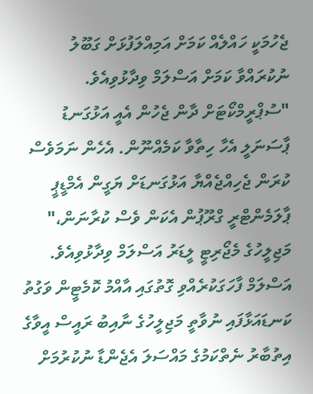ޖެހުމަކީ ހައްލެއް ކަމަށް އަމިއްލަފުޅަށް ގަބޫލު ނުކުރައްވާ ކަމަށް އަސްލަމް ވިދާޅުވިއެވެ.
"ސުޕްރީމްކޯޓަށް ދާން ޖެހުން އެއީ އަޅުގަނޑު ޕާސަނަލީ އެހާ ހިތާވާ ކަމެއްނޫން. އެހެން ނަމަވެސް ކުރަން ޖެހިއްޖެއްޔާ އަޅުގަނޑަށް ޔަގީން އެމްޑީޕީ ޕާލަމެންޓްރީ ގްރޫޕުން އެކަން ވެސް ކުރާނަން،" މަޖިލީހުގެ މެޖޯރިޓީ ލީޑަރު އަސްލަމް ވިދާޅުވިއެވެ.
އަސްލަމް ފާހަގަކުރެއްވި ގޮތުގައި އާއްމު ކޮމެޓީން ވަގުތު ކަނޑައަޅާފައި ނުވާތީ މަޖިލީހުގެ ނާއިބު ރައީސް އީވާގެ އިތުބާރު ނެތްކަމުގެ މައްސަލަ އެޖެންޑާ ނުކުރުމަށް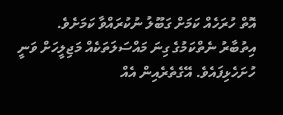އޮތް ހުރަހެއް ކަމަށް ގަބޫލު ނުކުރައްވާ ކަމަށެވެ.
އިތުބާރު ނެތްކަމުގެ ގިނަ މައްސަލަތަކެއް މަޖިލީހަށް ވަނީ ހުށަހެޅިފައެވެ. އޭގެތެރެއިން އެއް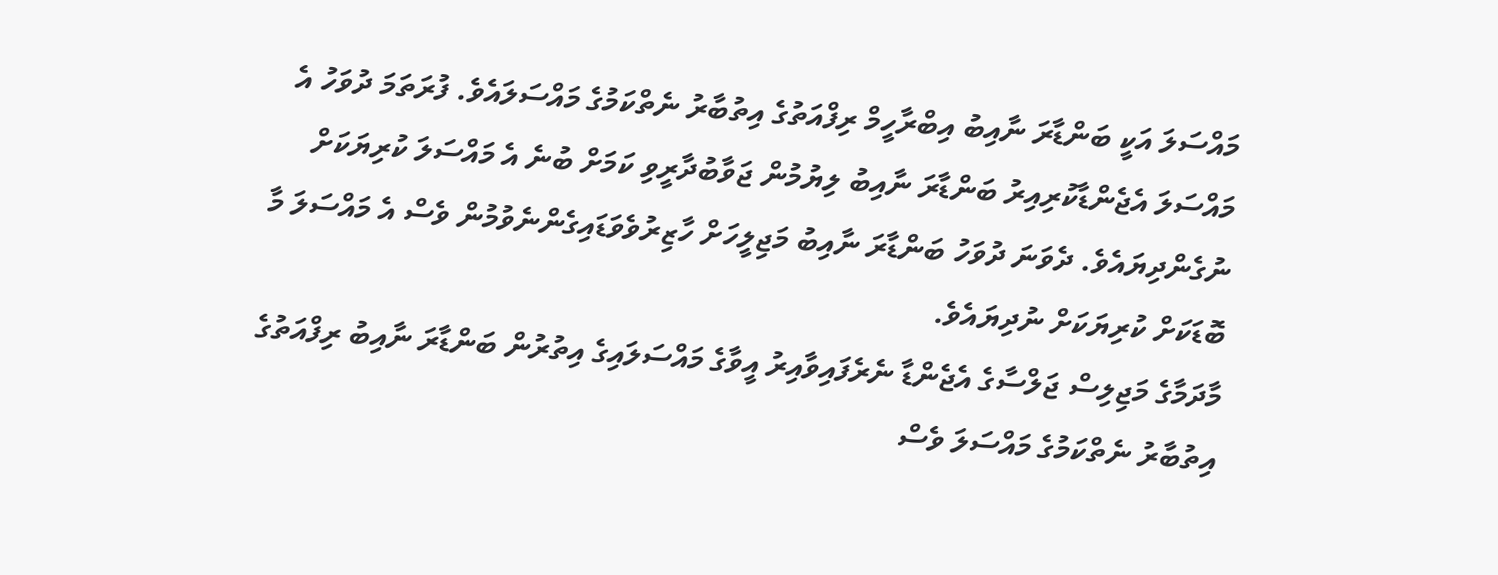މައްސަލަ އަކީ ބަންޑާރަ ނާއިބު އިބްރާހީމް ރިފްއަތުގެ އިތުބާރު ނެތްކަމުގެ މައްސަލައެވެ. ފުރަތަމަ ދުވަހު އެ މައްސަލަ އެޖެންޑާކުރިއިރު ބަންޑާރަ ނާއިބު ލިޔުމުން ޖަވާބުދާރީވި ކަމަށް ބުނެ އެ މައްސަލަ ކުރިޔަކަށް ނުގެންދިޔައެވެ. ދެވަނަ ދުވަހު ބަންޑާރަ ނާއިބު މަޖިލީހަށް ހާޒިރުވެވަޑައިގެންނެވުމުން ވެސް އެ މައްސަލަ މާ ބޮޑަކަށް ކުރިޔަކަށް ނުދިޔައެވެ.
މާދަމާގެ މަޖިލިސް ޖަލްސާގެ އެޖެންޑާ ނެރެފައިވާއިރު އީވާގެ މައްސަލައިގެ އިތުރުން ބަންޑާރަ ނާއިބު ރިފްއަތުގެ އިތުބާރު ނެތްކަމުގެ މައްސަލަ ވެސް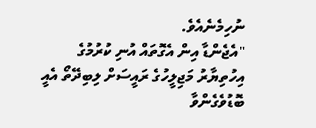ނުހިމެނެއެވެ.
"އެޖެންޑާ އިން އެގޮތައް އުނި ކުރުމުގެ އިހުތިޔާރު މަޖިލީހުގެ ރައީސަށް ލިބިދޭތޯ އެއީ ބޮޑުވެގެންވާ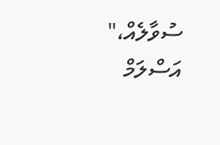ސުވާލެއް،" އަސްލަމް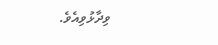ވިދާޅުވިއެވެ.